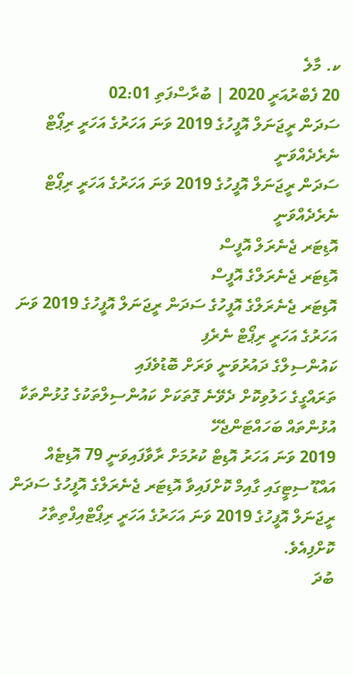ކ. މާލެ
20 ފެބްރުއަރީ 2020 | ބުރާސްފަތި 02:01
ސަދަން ރީޖަނަލް އޮފީހުގެ 2019 ވަނަ އަހަރުގެ އަހަރީ ރިޕޯޓް ނެރެދެއްވަނީ
ސަދަން ރީޖަނަލް އޮފީހުގެ 2019 ވަނަ އަހަރުގެ އަހަރީ ރިޕޯޓް ނެރެދެއްވަނީ
އޮޑިޓަރ ޖެނެރަލް އޮފީސް
އޮޑިޓަރ ޖެނެރަލްގެ އޮފީސް
އޮޑިޓަރ ޖެނެރަލްގެ އޮފީހުގެ ސަދަން ރީޖަނަލް އޮފީހުގެ 2019 ވަނަ އަހަރުގެ އަހަރީ ރިޕޯޓް ނެރެފި
ކައުންސިލްގެ ދައުރުވަނީ ވަރަށް ބޮޑުވެފައި
ތަރައްގީގެ ހަލުވިކޮށް ދެވޭނެ ގޮތަކަށް ކައުންސިލްތަކުގެ ގުޅުންތަކާ އުޅުންތައް ބަހައްޓަންޖެހޭ
2019 ވަނަ އަހަރު އޮޑިޓް ކުރުމަށް ރާވާފައިވަނީ 79 އޮޑިޓެއް
އައްޑޫ ސިޓީގައި ގާއިމް ކޮށްފައިވާ އޮޑިޓަރ ޖެނެރަލްގެ އޮފީހުގެ ސަދަން ރީޖަނަލް އޮފީހުގެ 2019 ވަނަ އަހަރުގެ އަހަރީ ރިޕޯޓްއިފްތިތާހު ކޮށްފިއެވެ.
ބުދަ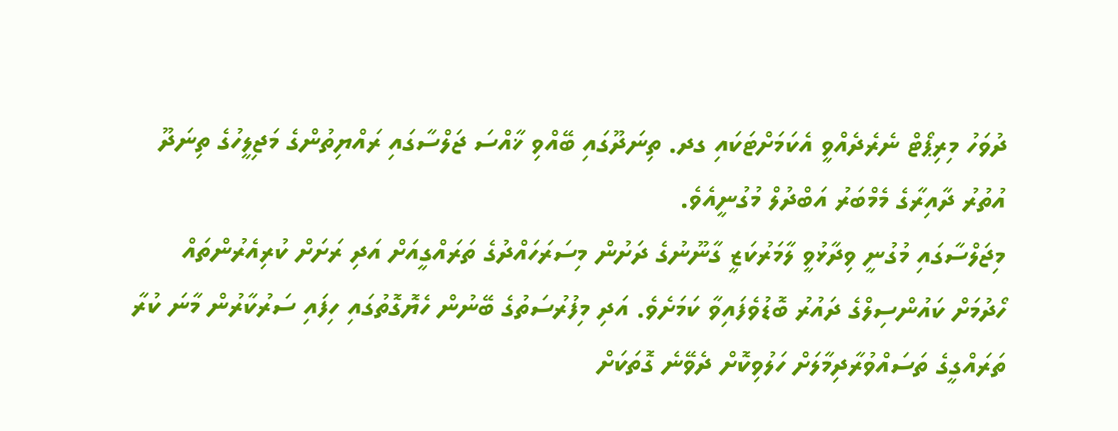ދުވަހު މިރިޕޯޓް ނެރެދެއްވީ އެކަމަށްޓަކައި ގދ. ތިނަދޫގައި ބޭއްވި ޚާއްސަ ޖަލްސާގައި ރައްޔިތުންގެ މަޖިލީހުގެ ތިނަދޫ އުތުރު ދާއިރާގެ މެމްބަރު އަބްދުލް މުގުނީއެވެ.
މިޖަލްސާގައި މުގުނީ ވިދާޅުވީ ލާމަރުކަޒީ ގާނޫނުގެ ދަށުން މިސަރަހައްދުގެ ތަރައްގީއަށް އަދި ރަށަށް ކުރިއެރުންތައް ހޯދުމަށް ކައުންސިލްގެ ދައުރު ބޮޑުވެފައިވާ ކަމަށެވެ. އަދި މިފުރުސަތުގެ ބޭނުން ހެޔޮގޮތުގައި ހިފައި ސަރުކާރުން މާނަ ކުރާ ތަރައްގީގެ ތަސައްވުރާދިމާލަށް ހަލުވިކޮށް ދެވޭނެ ގޮތަކަށް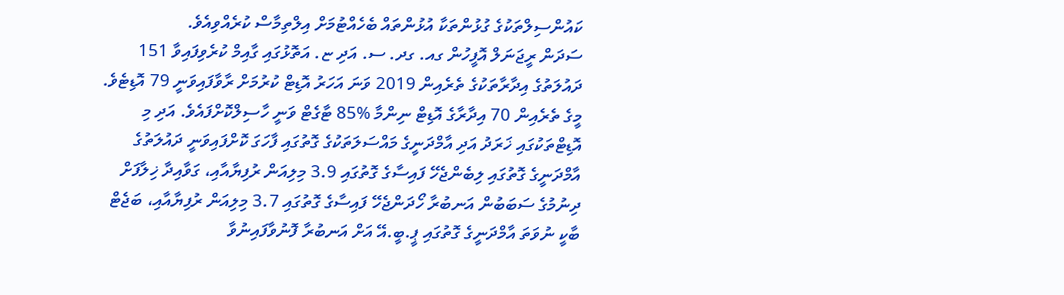ކައުންސިލްތަކުގެ ގުޅުންތަކާ އުޅުންތައް ބެހެއްޓުމަށް އިލްތިމާސް ކުރެއްވިއެވެ.
ސަދަން ރީޖަނަލް އޮފީހުން ގއ. ގދ. ސ. އަދި ޏ. އަތޮޅުގައި ގާއިމް ކުރެވިފައިވާ 151 ދައުލަތުގެ އިދާރާތަކުގެ ތެރެއިން 2019 ވަނަ އަހަރު އޮޑިޓް ކުރުމަށް ރާވާފައިވަނީ 79 އޮޑިޓެވެ.
މީގެ ތެރެއިން 70 އިދާރާގެ އޮޑިޓް ނިންމާ %85 ޓާގެޓް ވަނީ ހާސިލްކޮށްފައެވެ. އަދި މި އޮޑިޓްތަކުގައި ޚަރަދު އަދި އާމްދަނީގެ މައްސަލަތަކުގެ ގޮތުގައި ފާހަގަ ކޮށްފައިވަނީ ދައުލަތުގެ އާމްދަނީގެ ގޮތުގައި ލިބެންޖެހޭ ފައިސާގެ ގޮތުގައި 3.9 މިލިއަން ރުފިޔާއާއި، ގަވާއިދާ ޚިލާފަށް ދިނުމުގެ ސަބަބުން އަނބުރާ ހޯދަންޖެހޭ ފައިސާގެ ގޮތުގައި 3.7 މިލިއަން ރުފިޔާއާއި، ބަޖެޓް ބާކީ ނުވަތަ އާމްދަނީގެ ގޮތުގައި ޕީ.ބީ.އޭ އަށް އަނބުރާ ފޮނުވާފައިނުވާ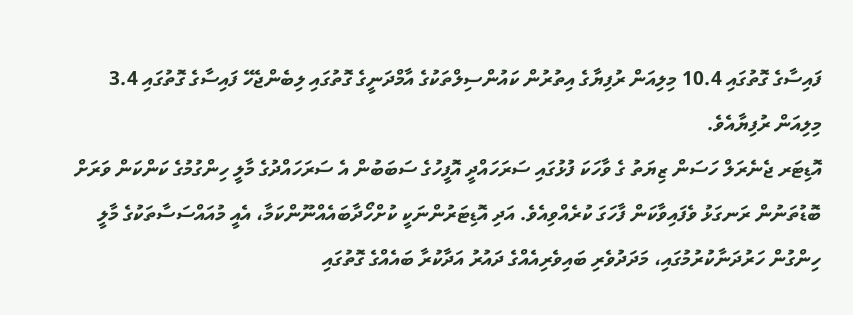ފައިސާގެ ގޮތުގައި 10.4 މިލިއަން ރުފިޔާގެ އިތުރުން ކައުންސިލްތަކުގެ އާމްދަނީގެ ގޮތުގައި ލިބެންޖެހޭ ފައިސާގެ ގޮތުގައި 3.4 މިލިއަން ރުފިޔާއެވެ.
އޮޑިޓަރ ޖެނެރަލް ހަސަން ޒިޔަތު ގެ ވާހަކަ ފުޅުގައި ސަރަހައްދީ އޮފީހުގެ ސަބަބުން އެ ސަރަހައްދުގެ މާލީ ހިންގުމުގެ ކަންކަން ވަރަށް ބޮޑުތަނުން ރަނގަޅު ވެފައިވާކަން ފާހަގަ ކުރެއްވިއެވެ. އަދި އޮޑިޓަރުންނަކީ ކުށްހޯދާބައެއްނޫންކަމާ، އެއީ މުއައްސަސާތަކުގެ މާލީ ހިންގުން ހަރުދަނާކުރުމުގައި، މަދަދުވެރި ބައިވެރިއެއްގެ ދައުރު އަދާކުރާ ބައެއްގެ ގޮތުގައި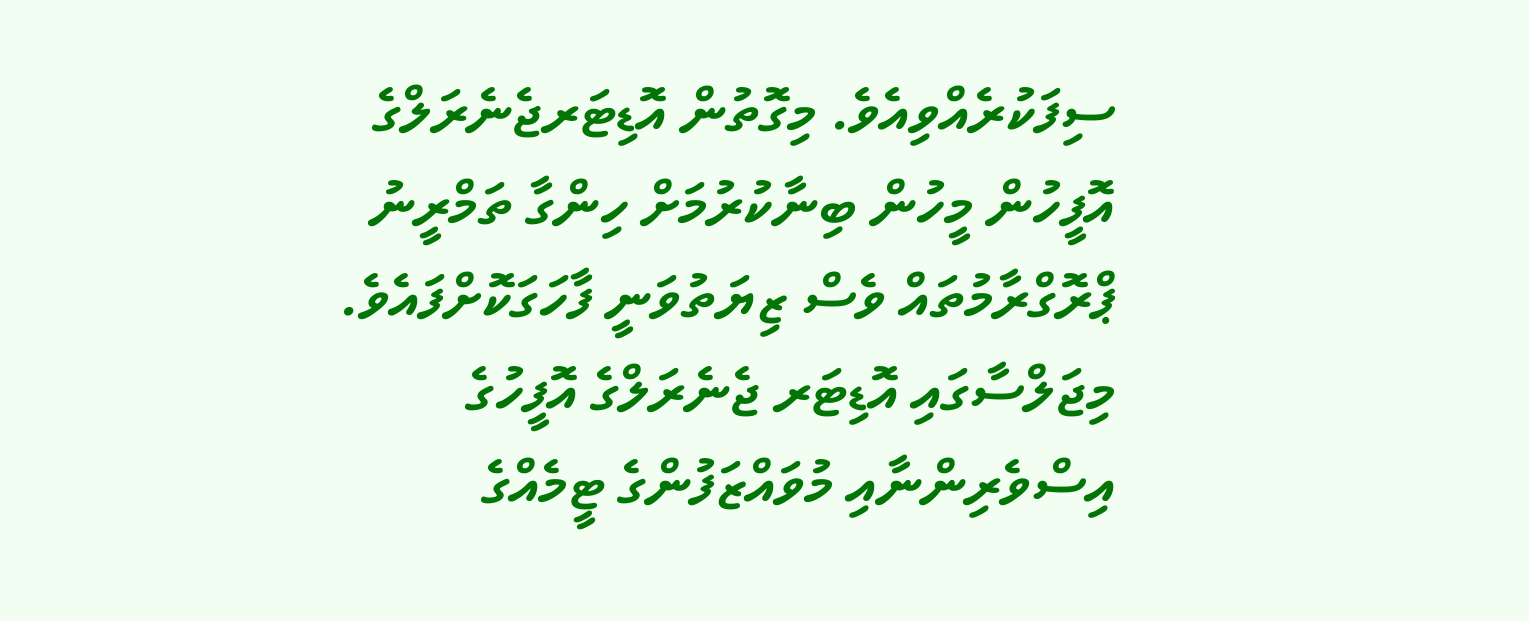ސިފަކުރެއްވިއެވެ. މިގޮތުން އޮޑިޓަރޖެނެރަލްގެ އޮފީހުން މީހުން ބިނާކުރުމަށް ހިންގާ ތަމްރީނު ޕްރޮގްރާމުތައް ވެސް ޒިޔަތުވަނީ ފާހަގަކޮށްފައެވެ.
މިޖަލްސާގައި އޮޑިޓަރ ޖެނެރަލްގެ އޮފީހުގެ އިސްވެރިންނާއި މުވައްޒަފުންގެ ޓީމެއްގެ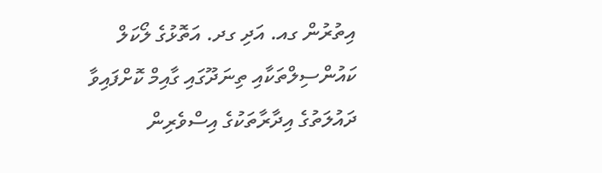އިތުރުން ގއ. އަދި ގދ. އަތޮޅުގެ ލޯކަލް ކައުންސިލްތަކާއި ތިނަދޫގައި ގާއިމް ކޮށްފައިވާ ދައުލަތުގެ އިދާރާތަކުގެ އިސްވެރިން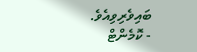ބައިވެރިވިއެވެ.
- ކޮމެންޓް